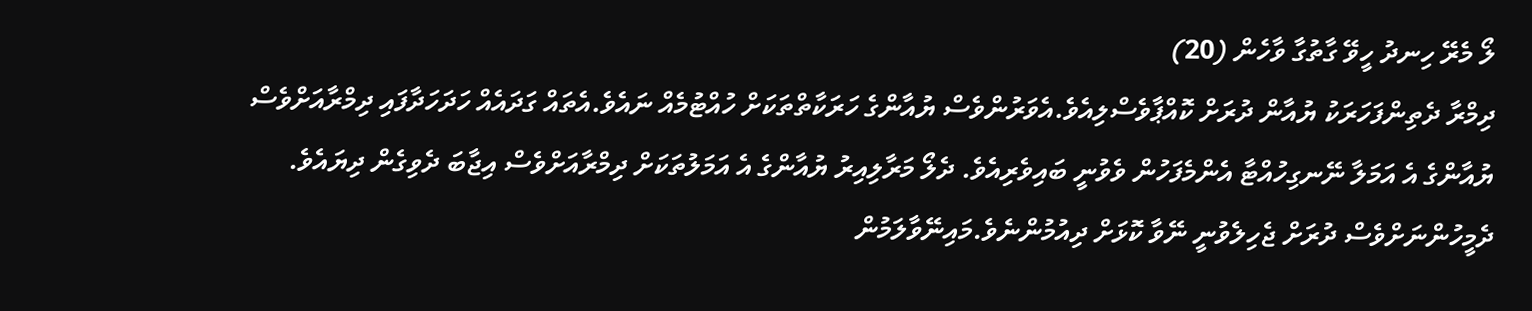ލޯ މެރޭ ހިނދު ހީވޭ ގާތުގާ ވާހެން (20)
ދިމްރާ ދެތިންފަހަރަކު ޔުއާން ދުރަށް ކޮއްޕާވެސްލިއެވެ.އެވަރުންވެސް ޔުއާންގެ ހަރަކާތްތަކަށް ހުއްޓުމެއް ނައެވެ.އެތައް ގަދައެއް ހަދަހަދާފައި ދިމްރާއަށްވެސް ޔުއާންގެ އެ އަމަލާ ނޭނގިހުއްޓާ އެންމެފަހުން ވެވުނީ ބައިވެރިއެވެ. ދެލޯ މަރާލިއިރު ޔުއާންގެ އެ އަމަލުތަކަށް ދިމްރާއަށްވެސް އިޖާބަ ދެވިގެން ދިޔައެވެ. ދެމީހުންނަށްވެސް ދުރަށް ޖެހިލެވުނީ ނޭވާ ކޮޅަށް ދިއުމުންނެވެ.މައިނޭވާލަމުން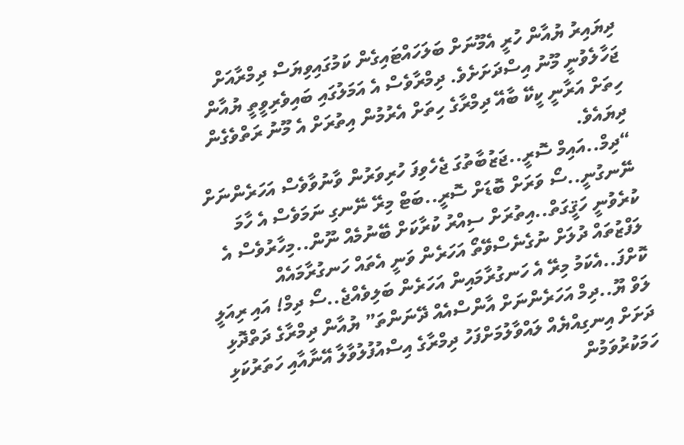ދިޔައިރު ޔުއާން ހުރީ އެމޫނަށް ބަލަހައްޓައިގެން ކަމުގައިވިޔަސް ދިމްރާއަށް ޖަހާލެވުނީ މޫނު އިސްދަށަށެވެ. ދިމްރާވެސް އެ އަމަލުގައި ބައިވެރިވީތީ ޔުއާން ހިތަށް އަރާނީ ކީކޭ ބާއޭ ދިމްރާގެ ހިތަށް އެރުމުން އިތުރަށް އެ މޫނު ރަތްވެގެން ދިޔައެވެ.
“ދިމް..އައިމް ސޮރީ..ޖަޒުބާތުގަ ޖެހެވިފަ ހުރިވަރުން ވާނުވާވެސް އަހަރެންނަށް ނޭނގުނީ..ސޯ ވަރަށް ބޮޑަށް ސޮރީ..ބަޓް މިރޭ ނޭނގި ނަމަވެސް އެ ހާމަ ކުރެވުނީ ހަޤީގަތް..އިތުރަށް ސިއްރު ކުރާކަށް ބޭނުމެއް ނޫން..މިހާރުވެސް އެ ލަފްޒުތައް ދުލަށް ނުގެނެސްވޭތޯ އަހަރެން ވަނީ އެތައް ހަނގުރާމައެއް ކޮށްފަ..އެކަމު މިރޭ އެ ހަނގުރާމައިން އަހަރެން ބަލިވެއްޖެ..ސޯ ދިމް! އައި ރިއަލީ ލަވް ޔޫ..ދިމް އަހަރެންނަށް އާންސްއެއް ދޭނަންތަ” ޔުއާން ދިމްރާގެ ދަތްދޮޅި ދަށަށް އިނގިއްޔެއް ލައްވާލުމަށްފަހު ދިމްރާގެ އިސްއުފުލުވާލާ އޭނާއާއި ހަތަރުކަޅި ހަމަކުރުވަމުން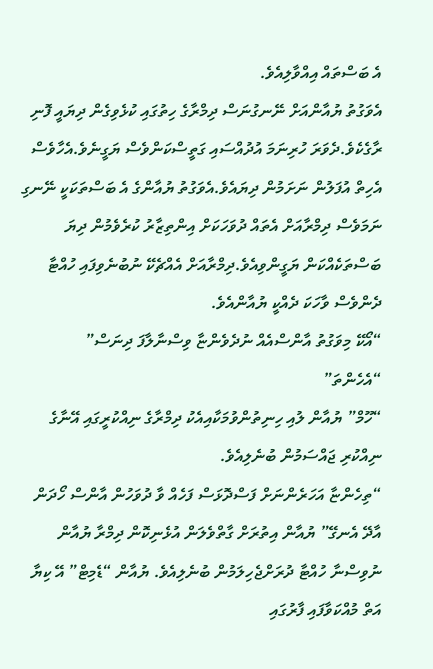އެ ބަސްތައް އިއްވާލިއެވެ.
އެވަގުތު ޔުއާންއަށް ނޭނގުނަސް ދިމްރާގެ ހިތުގައި ކުޅެވިގެން ދިޔައީ ފޮނި ރާގެކެވެ.ދެވަރަ ހުރިނަމަ އުދުއްސައި ގަތީސްކަންވެސް ޔަގީނެވެ.އެހާވެސް އެހިތް އުފަލުން ނަށަމުން ދިޔައެވެ.އެވަގުތު ޔުއާންގެ އެ ބަސްތަކަކީ ނޭނގި ނަމަވެސް ދިމްރާއަށް އެތައް ދުވަހަކަށް އިންތިޒާރު ކުރެވެމުން ދިޔަ ބަސްތަކެއްކަން ޔަގީންވިއެވެ.ދިމްރާއަށް އެއްޗެކޭ ނުބުނެވިފައި ހުއްޓާ ދެންވެސް ވާހަކަ ދެއްކީ ޔުއާންއެވެ.
“އޯކޭ މިވަގުތު އާންސްއެއް ނުދެވެންޏާ ވިސްނާލާފަ ދިނަސް”
“އެހެންތަ”
“ހޫމް” ޔުއާން ލުއި ހިނިތުންވުމަކާއިއެކު ދިމްރާގެ ނިއްކުރީގައި އޭނާގެ ނިއްކުރި ޖައްސަމުން ބުނެލިއެވެ.
“ތިހެންޏާ އަހަރެންނަށް ފަސްދޮޅަސް ފަހެއް ވާ ދުވަހުން އާންސް ހޯދަން އާދޭ އެނގޭ” ޔުއާން އިތުރަށް ގާތްވެލަން އުޅެނިކޮން ދިމްރާ ޔުއާން ނުވިސްނާ ހުއްޓާ ދުރަށްޖެހިލަމުން ބުނެލިއެވެ. ޔުއާން “ޑެމިޓް” އޭ ކިޔާ އަތް މުއްކަވާފައި ފާރުގައި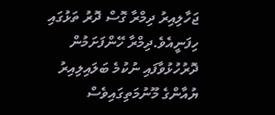ޖަހާލިއިރު ދިމްރާ ގޮސް ދޮރު ތަޅުގައި ހިފަނީއެވެ.ދިމްރާ ހޭންފަށަމުން ދޮރުހުޅުވާފައި ނުކުމެ ބަލައިލިއިރު ޔުއާންގެ މޫނުމަތިގައިވެސް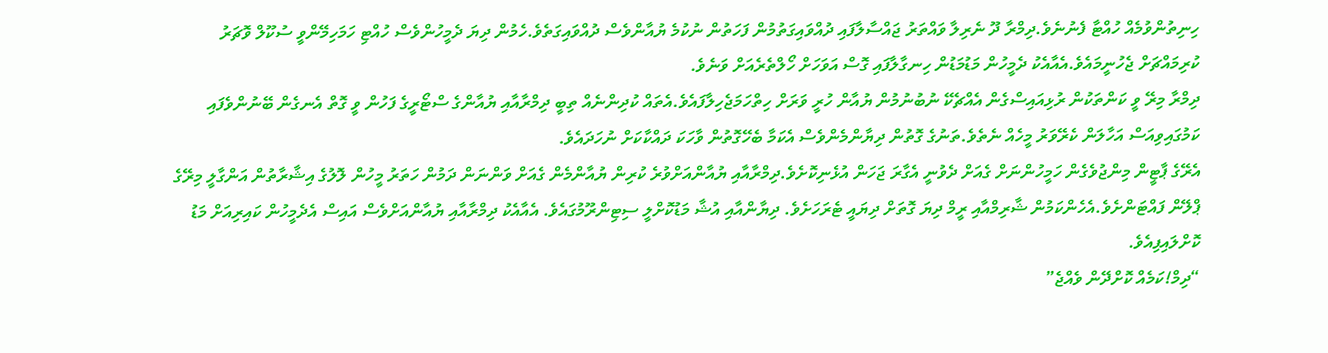ހިނިތުންވުމެއް ހުއްޓާ ފެނުނެވެ.ދިމްރާ ދޫ ނެރިލާ ވައްތަރު ޖައްސާލާފައި ދުއްވައިގަތުމުން ފަހަތުން ނުކުމެ ޔުއާންވެސް ދުއްވައިގަތެވެ.ހެމުން ދިޔަ ދެމީހުންވެސް ހުއްޓި ހަމަހިމޭންވީ ސުކޫލް ވޮޗަރު ކުރިމައްޗަށް ޖެހުނީމައެވެ.އެއާއެކު ދެމީހުން މަޑުމަޑުން ހިނގާލާފައި ގޮސް އަވަހަށް ހޯލްތެރެއަށް ވަނެވެ.
ދިމްރާ މިރޭ ވީ ކަންތަކުން ރުޅިއައިސްގެން އެއްޗެކޭ ނުބުނުމުން ޔުއާން ހުރީ ވަރަށް ހިތްހަމަޖެހިލާފައެވެ.އެތައް ކުދިންނެއް ތިބީ ދިމްރާއާއި ޔުއާންގެ ސްޓޯރީގެ ފަހުން ވީ ގޮތް އެނގެން ބޭނުންވެފައި ކަމުގައިވިއަސް އަހާލަން ކެރޭވަރު މީހެއް ނެތެވެ.ތަނުގެ ގޮތުން ދިޔާންމެންވެސް އެކަމާ ބެހޭގޮތުން ވާހަކަ ދައްކާކަށް ނުހަދައެވެ.
އެރޭގެ ޕާޓީން މިންޖުވެގެން ހަމީހުންނަށް ގެއަށް ދެވުނީ އެގާރަ ޖަހަން އުޅެނިކޮށެވެ.ދިމްރާއާއި ޔުއާންއަށްވުރެ ކުރިން ޔުއާންމެން ގެއަށް ވަންނަން ދަމުން ހަތަރު މީހުން ލޮލުގެ އިޝާރާތުން އަންގާލީ މިރޭގެ ޕްލޭން ފައްޓަންށެވެ.އެހެންކަމުން ޝާރިމްއާއި ރީމް ދިޔަ ގޮތަށް ދިޔައީ ޓެރަހަށެވެ. ދިޔާންއާއި އުޝާ މަޑުކޮށްލީ ސިޓިންރޫމުގައެވެ. އެއާއެކު ދިމްރާއާއި ޔުއާންއަށްވެސް އައިސް އެދެމީހުން ކައިރިއަށް މަޑު ކޮށްލައިފިއެވެ.
“ދިމް!ކަމެއް ކޮށްދޭން ވެއްޖެ”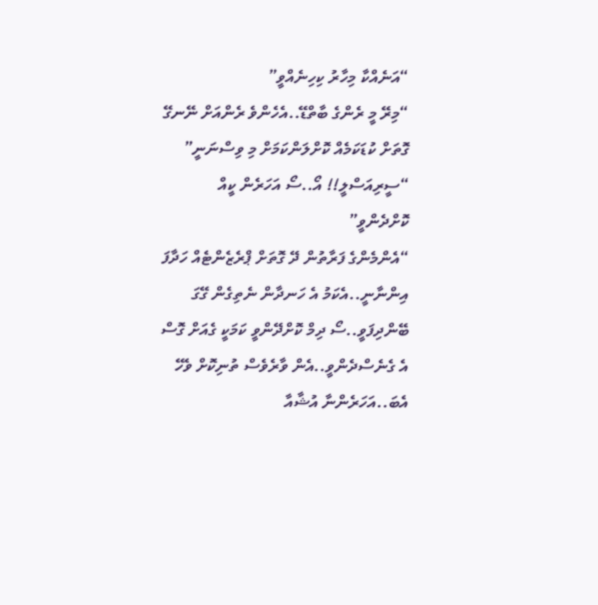“އަނެއްކާ މިހާރު ކިހިނެއްވީ”
“މިރޭ މީ ރެންގެ ބާތްޑޭ..އެހެންވެ ރެންއަށް ނޭނގޭ ގޮތަށް ކުޑަކަމެއް ކޮށްލަންކަމަށް މި ވިސްނަނީ”
“ސީރިއަސްލީ!! އޯ..ސޯ އަހަރެން ކީއް ކޮށްދެންވީ”
“އެންމެންގެ ފަރާތުން ދޭ ގޮތަށް ޕްރެޒެންޓެއް ހަދާފަ އިންނާނީ..އެކަމު އެ ހަނދާން ނެތިގެން ގޭގަ ބޭންދިފަވީ..ސޯ ދިމް ކޮށްދޭންވީ ކަމަކީ ގެއަށް ގޮސް އެ ގެނެސްދެންވީ..އެން ވާރެވެސް ތުނިކޮށް ވެހޭ އެބަ..އަހަރެންނާ އުޝާއާ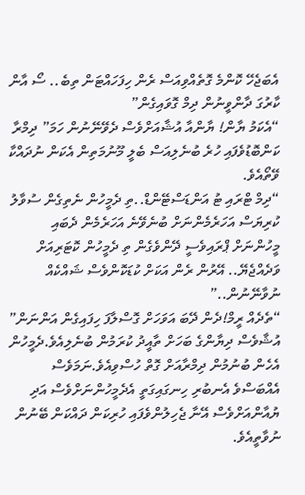އެބަޖެހޭ ކޮންމެ ގޮތެއްވިއަސް ރެން ހިފަހައްޓަން ތިބެ.. ސޯ އާން ކާރުގަ ދާންވީނުން ދިމް ގޮވައިގެން”
“އެކަމު ޔާން! ޔާންއާ އުޝާއަށްވެސް ދެވޭނޭނުން ހަމަ” ދިމްރާ ކަންބޮޑުވެފައި ހުރެ ބުނެލިއަސް ބެލީ މޫނުމަތިން އެކަން ނުދައްކާ ވޭތޯއެވެ.
“ދިމް ޓްރައި ޓު އަންޑަސްޓޭންޑް..ތި ދެމީހުން ނެތިގެން ސުވާލު ކުރިޔަސް އަހަރެމެންނަށް ބުނެވޭނެ އަހަރެމެން ދެބައި މީހުންނަށް ޕްރައިވެސީ ދޭންވެގެން ތި ދެމީހުން ކޮޓަރިއަށް ވަދެއްޖެޔޭ.. އޭރުން ރެން އަކަށް ކުޑަކޮންވެސް ޝައްކެއް ނުވާނޭނުން..”
“ތެދެއް ރީމް!ދެން ދޭބަ އަވަހަށް ގޮސްލާފަ ހިފައިގެން އަންނަން” އުޝާވެސް ދިޔާންގެ ބަހަށް ތާއީދު ކުރަމުން ބުނެލިއެވެ.ދެމީހުން އެހެން ބުނުމުން ދިމްރާއަށް ގޮތް ހުސްވިއެވެ.ނަމަވެސް އެއްބަސްވެ އެނބުރި ހިނގައިގަތީ އެދެމީހުންނަށްވެސް އަދި ޔުއާންއަށްވެސް އޭނާ ޖެހިލުންވެފައި ހުރިކަން ދައްކަން ބޭނުން ނުވާތީއެވެ.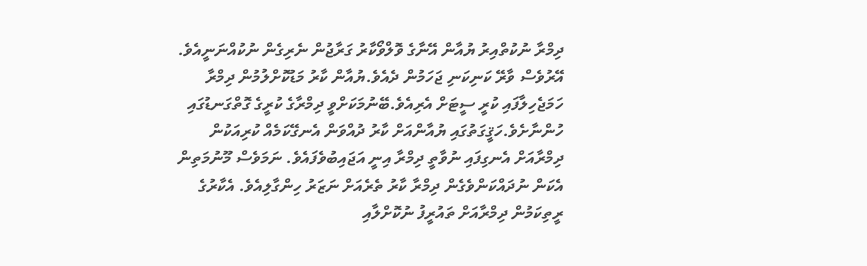ދިމްރާ ނުކުތްއިރު ޔުއާން އޭނާގެ ވޮލްވޯކާރު ގަރާޖުން ނެރިގެން ނުކުއްނަނީއެވެ. އޭރުވެސް ވާރޭ ކަނިކަނި ޖަހަމުން ދެއެވެ.ޔުއާން ކާރު މަޑުކޮށްލުމުން ދިމްރާ ހަމަޖެހިލާފައި ކުރީ ސީޓަށް އެރިއެވެ.ބޭނުމަކަށްވީ ދިމްރާގެ ކުރީގެ ގޮތްގަނޑުގައި ހުންނާށެވެ.ހަޤީގަތުގައި ޔުއާންއަށް ކާރު ދުއްވަން އެނގޭކަމެއް ކުރިއަކުން ދިމްރާއަށް އެނގިފައި ނުވާތީ ދިމްރާ އިނީ އަޖައިބުވެފައެވެ. ނަމަވެސް މޫނުމަތިން އެކަން ނުދައްކަންވެގެން ދިމްރާ ކާރު ތެރެއަށް ނަޒަރު ހިންގާލިއެވެ. އެކާރުގެ ރީތިކަމުން ދިމްރާއަށް ތައުރީފު ނުކޮށްލާއި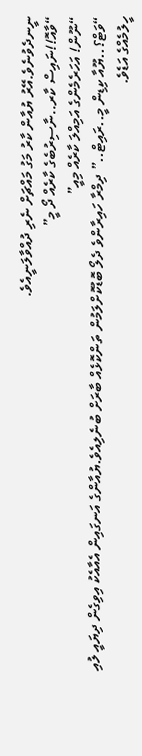ނީނދެވުނެވެ.އޭރު ޔުއާން ކާރު މަގު މައްޗަށް ނެރި ދުއްވާލަނީއެވެ.
“ވާއޮ!!ނައިސް ކާރ..ނާސިރުބެގެ ކާރެއް ދޯ މީ”
“ނޫން! އަހަރެމެންގެ އަމިއްލަ ކާރެއް މިއީ”
“ވަޓް؟..ޔޫއާ ކިޑިން މީ..ރައިޓް..” ދިމްރާ ހައިރާންވެ ދެލޯ ބޮޑުކޮށްލަމުން ތަންކޮޅެއް ބާރަށް ބުނެލިއެވެ.ޔުއާންގެ އަނގައިން އެއާއެކު އިވިގެން ދިޔައީ ލުއި ހީލުމެއްގެ އަޑެވެ.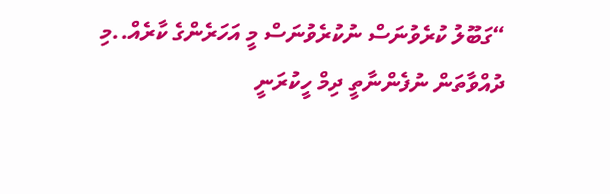“ގަބޫލު ކުރެވުނަސް ނުކުރެވުނަސް މީ އަހަރެންގެ ކާރެއް..މި ދުއްވާތަން ނުފެންނާތީ ދިމް ހީކުރަނީ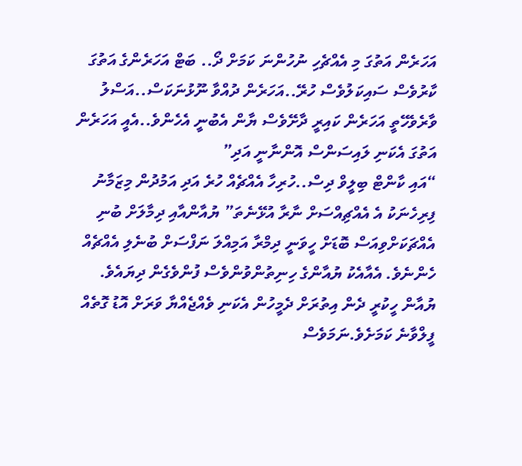އަހަރެން އަތުގަ މި އެއްޗެހި ނުހުންނަ ކަމަށް ދޯ.. ބަޓް އަހަރެންގެ އަތުގަ ކާރުވެސް ސައިކަލުވެސް ހުރޭ..އަހަރެން ދުއްވާ ނޫޅުނަކަސް..އަސްލު ވާރެވެހޭތީ އަހަރެން ކައިރީ ދާށޭވެސް ޔާން އެބުނީ އެހެންވެ..އެއީ އަހަރެން އަތުގަ އެކަނި ލައިސަންސް އޮންނާނީ އަދި”
“އައި ކާންޓް ބިލީވް ދިސް..ހުރިހާ އެއްޗެއް ހުރެ އަދި އަމުދުން މިޒަމާނު ފިރިހެނަކު އެ އެއްޗިއްސަށް ނާރާ އުޅޭނެތަ” ޔުއާންއާއި ދިމާލަށް ބުނި އެއްޗަކަށްވިއަސް ބޮޑަށް ހީވަނީ ދިމްރާ އަމިއްލަ ނަފްސަށް ބުނެލި އެއްޗެއް ހެންނެވެ. އެއާއެކު ޔުއާންގެ ހިނިތުންވުންވެސް ފުންވެގެން ދިޔައެވެ.
ޔުއާން ހީކުރީ ދެން އިތުރަށް ދެމީހުން އެކަނި ވެއްޖެއްޔާ ވަރަށް އޮޑު ގޮތެއް ފީލްވާނެ ކަމަށެވެ.ނަމަވެސް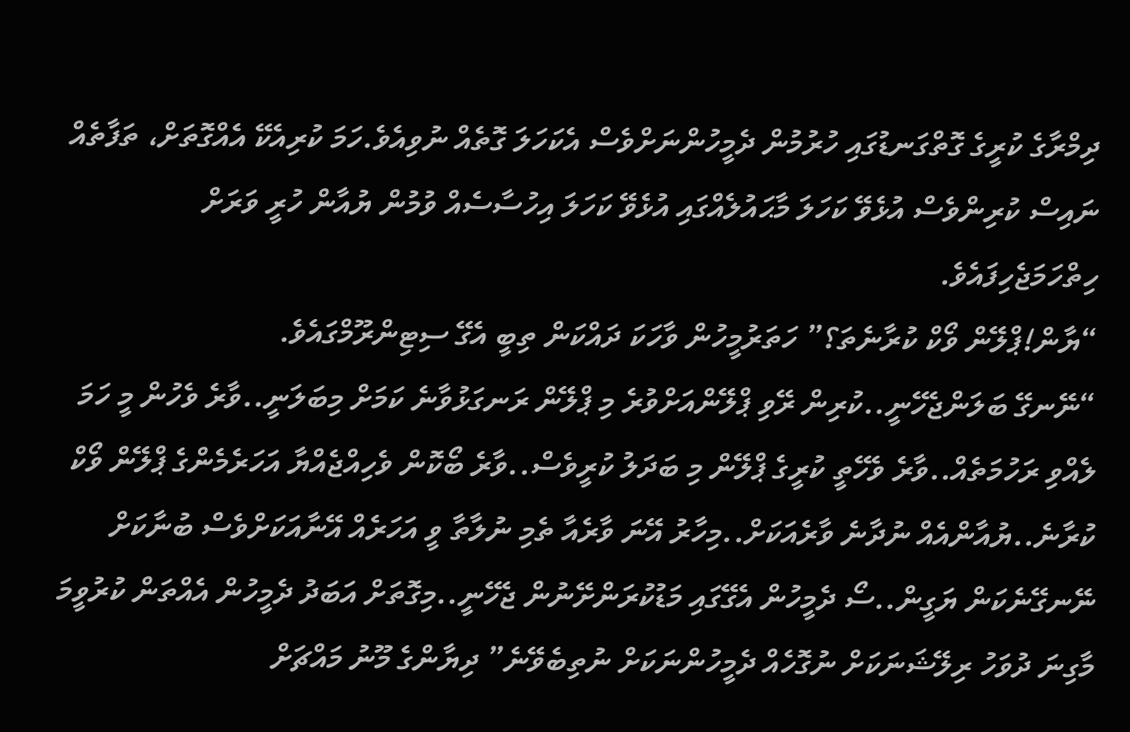ދިމްރާގެ ކުރީގެ ގޮތްގަނޑުގައި ހުރުމުން ދެމީހުންނަށްވެސް އެކަހަލަ ގޮތެއް ނުވިއެވެ.ހަމަ ކުރިއެކޭ އެއްގޮތަށް، ތަފާތެއް ނައިސް ކުރިންވެސް އުޅެވޭ ކަހަލަ މާޙައުލެއްގައި އުޅެވޭ ކަހަލަ އިހުސާސެއް ވުމުން ޔުއާން ހުރީ ވަރަށް ހިތްހަމަޖެހިފައެވެ.
“ޔާން!ޕްލޭން ވޯކް ކުރާނެތަ؟” ހަތަރުމީހުން ވާހަކަ ދައްކަން ތިބީ އެގޭ ސިޓިންރޫމްގައެވެ.
“ނޭނގޭ ބަލަންޖެހޭނީ..ކުރިން ރޭވި ޕްލޭންއަށްވުރެ މި ޕްލޭން ރަނގަޅުވާނެ ކަމަށް މިބަލަނީ..ވާރެ ވެހުން މީ ހަމަ ލެއްވި ރަހުމަތެއް..ވާރެ ވެހޭތީ ކުރީގެ ޕްލޭން މި ބަދަލު ކުރީވެސް..ވާރެ ބޯކޮން ވެހިއްޖެއްޔާ އަހަރެމެންގެ ޕްލޭން ވޯކް ކުރާނެ..ޔުއާންއެއް ނުދާނެ ވާރެއަކަށް..މިހާރު އޭނަ ވާރެއާ ތެމި ނުލާތާ ވީ އަހަރެއް އޭނާއަކަށްވެސް ބުނާކަށް ނޭނގޭނެކަން ޔަގީން..ސޯ ދެމީހުން އެގޭގައި މަޑުކުރަންށޭނުން ޖެހޭނީ..މިގޮތަށް އަބަދު ދެމީހުން އެއްތަން ކުރުވީމަ މާގިނަ ދުވަހު ރިލޭޝަނަކަށް ނުގޮހެއް ދެމީހުންނަކަށް ނުތިބެވޭނެ” ދިޔާންގެ މޫނު މައްޗަށް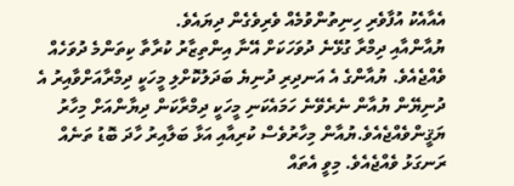އެއާއެކު އުފާވެރި ހިނިތުންވުމެއް ވެރިވެގެން ދިޔައެވެ.
ޔުއާންއާއި ދިމްރާ ގުޅޭނެ ދުވަހަކަށް އޭނާ އިންތިޒާރު ކުރާތާ ކިތަންމެ ދުވަހެއް ވެއްޖެއެވެ. ޔުއާންގެ އެ އަނދިރި ދުނިޔެ ބަދަލުކޮށްލި މީހަކީ ދިމްރާއަށްވާއިރު އެ ދުނިޔޭން ޔުއާން ނެރެވޭނެ ހަމައެކަނި މީހަކީ ދިމްރާކަން ދިޔާންއަށް މިހާރު ޔަޤީންވެއްޖެއެވެ.ޔުއާން މިހާރުވެސް ކުރިއާއި އަޅާ ބަލާއިރު ހާދަ ބޮޑު ތަނެއް ރަނގަޅު ވެއްޖެއެވެ. މިވީ އެތައް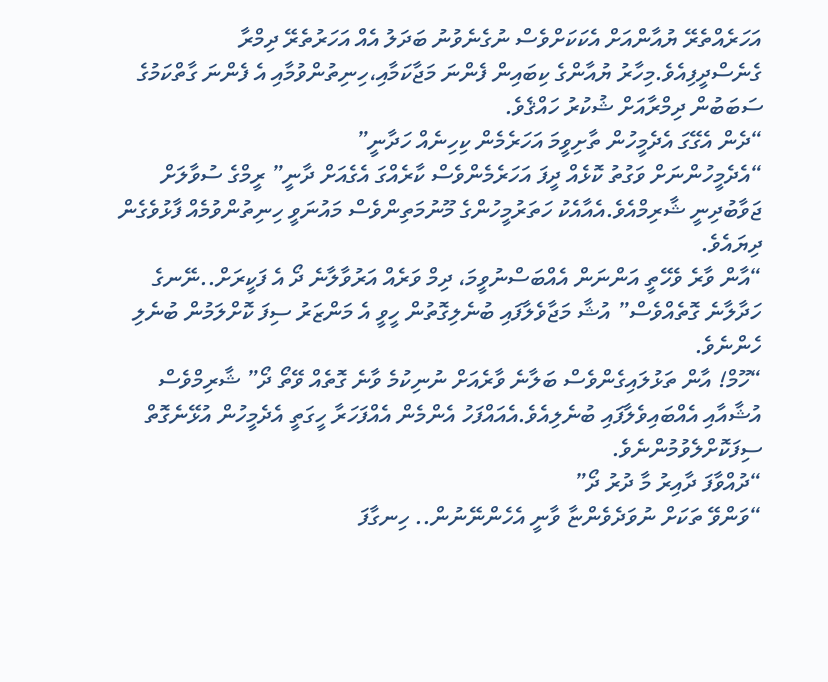އަހަރެއްތެރޭ ޔުއާންއަށް އެކަކަށްވެސް ނުގެނެވުނު ބަދަލު އެއް އަހަރުތެރޭ ދިމްރާ ގެނެސްދީފިއެވެ.މިހާރު ޔުއާންގެ ކިބައިން ފެންނަ މަޖާކަމާއި،ހިނިތުންވުމާއި އެ ފެންނަ ގާތްކަމުގެ ސަބަބުން ދިމްރާއަށް ޝުކުރު ހައްޤެވެ.
“ދެން އެގޭގަ އެދެމީހުން ތާށިވީމަ އަހަރެމެން ކިހިނެއް ހަދާނީ”
“އެދެމީހުންނަށް ވަގުތު ކޮޅެއް ދީފަ އަހަރެމެންވެސް ކާރެއްގަ އެގެއަށް ދާނީ” ރީމްގެ ސުވާލަށް ޖަވާބުދިނީ ޝާރިމްއެވެ.އެއާއެކު ހަތަރުމީހުންގެ މޫނުމަތިންވެސް މައުނަވީ ހިނިތުންވުމެއް ފާޅުވެގެން ދިޔައެވެ.
“އާން ވާރެ ވެހޭތީ އަންނަން އެއްބަސްނުވީމަ، ދިމް ވަރެއް އަރުވާލާނެ ދޯ އެ ފަކީރަށް..ނޭނގެ ހަދާލާނެ ގޮތެއްވެސް” އުޝާ މަޖާވެލާފައި ބުނެލިގޮތުން ހީވީ އެ މަންޒަރު ސިފަ ކޮށްލަމުން ބުނެލި ހެންނެވެ.
“ހޫމް! އާން ތަޅުލައިގެންވެސް ބަލާނެ ވާރެއަށް ނުނިކުމެ ވާނެ ގޮތެއް ވޭތޯ ދޯ” ޝާރިމްވެސް އުޝާއާއި އެއްބައިވެލާފައި ބުނެލިއެވެ.އެއައްފަހު އެންމެން އެއްފަހަރާ ހީގަތީ އެދެމީހުން އުޅޭނެގޮތް ސިފަކޮށްލެވުމުންނެވެ.
“ދުއްވާފަ ދާއިރު މާ ދުރު ދޯ”
“ވަންވޭ ތަކަށް ނުވަދެވެންޏާ ވާނީ އެހެންނޭނުން.. ހިނގާފަ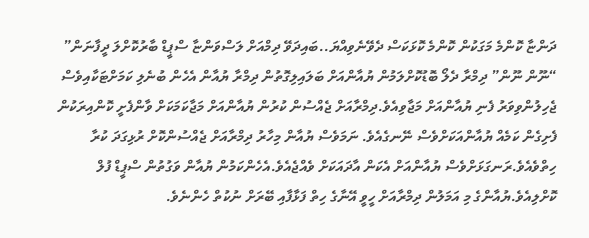ދަންޏާ ކޮންމެ މަގަކުން ކޮންމެ ކޮޅަކަސް ދެވޭނެވިއްޔަ..ބައިދަވޭ ދިމްއަށް ލަސްވަންޏާ ސްޕީޑް ބާރުކޮށްލަ ދީފާނަން”
“ނޫން ނޫން” ދިމްރާ ދެލޯ ބޮޑުކޮށްލަމުން ޔުއާންއަށް ބަލައިލިގޮތުން ދިމްރާ ޔުއާން އެހެން ބުނެލި ކަމަށްޓަކާއިވެސް ޖެހިލުންވިވަރު ފެނި ޔުއާންއަށް މަޖާވިއެވެ.ދިމްރާއަށް ޖެއްސުން ކުރުން ޔުއާންއަށް މަޖާކަމަކަށް ވާންފެށީ ކޮންއިރަކުން ފެށިގެން ކަމެއް ޔުއާންއަކަށްވެސް ނޭނގެއެވެ. ނަމަވެސް ޔުއާން މިހާރު ދިމްރާއަށް ޖެއްސުންކޮށް ރުޅިގަދަ ކުރާ ހިތްވެއެވެ.ރަނގަޅަށްވެސް ޔުއާންއަށް އެކަން އާދައަކަށް ވެއްޖެއެވެ.އެހެންކަމުން ޔުއާން ވަގުތުން ސްޕީޑް ފުލް ކޮށްލިއެވެ.ޔުއާންގެ މި އަމަލުން ދިމްރާއަށް ހީވީ އޭނާގެ ހިތް ފަޅާފާއި ބޭރަށް ނުކުތް ހެންނެވެ.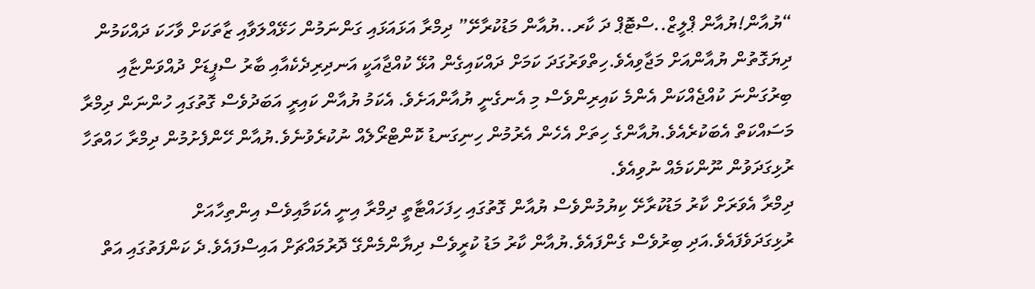“ޔުއާން!ޔުއާން ޕްލީޒް..ސްޓޮޕް ދަ ކާރ..ޔުއާން މަޑުކުރާށޭ” ދިމްރާ އަޅައަޅައި ގަންނަމުން ހަޅޭއްލަވާއި ޒާތަކަށް ވާހަކަ ދައްކަމުން ދިޔަގޮތުން ޔުއާންއަށް މަޖާވިއެވެ.ހިތްވަރުގަދަ ކަމަށް ދައްކައިގެން އުޅޭ ކުއްޖާއަކީ އަނދިރިދެކެއާއި ބާރު ސްޕީޑަށް ދުއްވަންޏާއި ބިރުގަންނަ ކުއްޖެއްކަން އެންމެ ކައިރިންވެސް މި އެނގެނީ ޔުއާންއަށެވެ. އެކަމު ޔުއާން ކައިރީ އަބަދުވެސް ގޮތުގައި ހުންނަން ދިމްރާ މަސައްކަތް އެބަކުރެއެވެ.ޔުއާންގެ ހިތަށް އެހެން އެރުމުން ހިނިގަނޑު ކޮންޓްރޯލެއް ނުކުރެވުނެވެ.ޔުއާން ހޭންފެށުމުން ދިމްރާ ހައްތަހާ ރުޅިގަދަވުން ނޫންކަމެއް ނުވިއެވެ.
ދިމްރާ އެވަރަށް ކާރު މަޑުކުރާށޭ ކިޔުމުންވެސް ޔުއާން ގޮތުގައި ހިފަހައްޓާތީ ދިމްރާ އިނީ އެކަމާއިވެސް އިންތިހާއަށް ރުޅިގަދަވެފައެވެ.އަދި ބިރުވެސް ގެންފައެވެ.ޔުއާން ކާރު މަޑު ކުރީވެސް ދިޔާންމެންގޭ ދޮރުމައްޗަށް އައިސްފައެވެ.ދެ ކަންފަތުގައި އަތް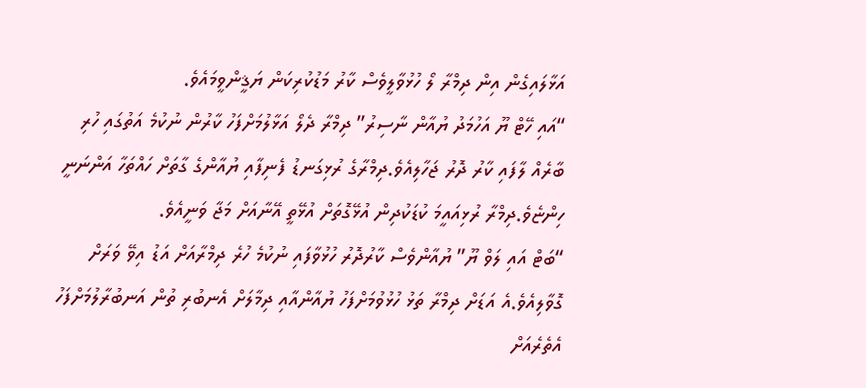އަޅާލައިގެން އިން ދިމްރާ ލޯ ހުޅުވާލީވެސް ކާރު މަޑުކުރިކަން ޔަޤީންވީމައެވެ.
“އައި ހޭޓް ޔޫ އަހުމަދު ޔުއާން ނާސިރު” ދިމްރާ ދެލޯ އަޅާލުމަށްފަހު ކާރުން ނުކުމެ އަތުގައި ހުރި ބާރެއް ލާފައި ކާރު ދޮރު ޖަހާލިއެވެ.ދިމްރާގެ ރުޅިގަނޑު ފެނިފާއި ޔުއާންގެ ގާތަށް ހައްތަހާ އަންނަނީ ހިންޏެވެ.ދިމްރާ ރުޅިއައީމަ ކުޑަކުދިން އުޅޭގޮތަށް އުޅޭތީ އޭނާއަށް މަޖާ ވަނީއެވެ.
“ބަޓް އައި ލަވް ޔޫ” ޔުއާންވެސް ކާރުދޮރު ހުޅުވާފައި ނުކުމެ ހުރެ ދިމްރާއަށް އަޑު އިވޭ ވަރަށް ގޮވާލިއެވެ.އެ އަޑަށް ދިމްރާ ތަޅު ހުޅުވުމަށްފަހު ޔުއާންއާއި ދިމާލަށް އެނބުރި ތުން އަނބުރާލުމަށްފަހު އެތެރެއަށް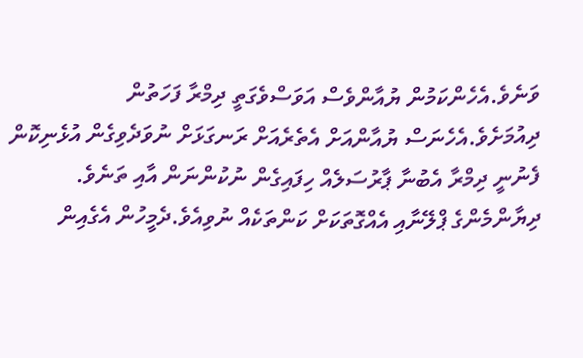ވަނެވެ.އެހެންކަމުން ޔުއާންވެސް އަވަސްވެގަތީ ދިމްރާ ފަހަތުން ދިއުމަށެވެ.އެހެނަސް ޔުއާންއަށް އެތެރެއަށް ރަނގަޅަށް ނުވަދެވިގެން އުޅެނިކޮން ފެނުނީ ދިމްރާ އެބުނާ ޕާރުސަލެއް ހިފައިގެން ނުކުންނަން އާއި ތަނެވެ.
ދިޔާންމެންގެ ޕްލޭނާއި އެއްގޮތަކަށް ކަންތަކެއް ނުވިއެވެ.ދެމީހުން އެގެއިން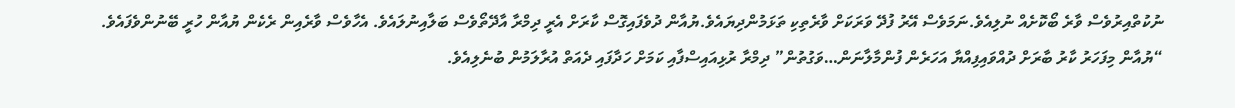ނުކުތްއިރުވެސް ވާރެ ބޯކޮށެއް ނުލިއެވެ.ނަމަވެސް އޭރު ފުދޭ ވަރަކަށް ވާރެތިކި ތަޅަމުންދިޔައެވެ.ޔުއާން ދުވެފައިގޮސް ކާރަށް އެރީ ދިމްރާ އާދޭތޯވެސް ބަލާއިނުލައެވެ. އެހާވެސް ވާރެއިން ރެކެން ޔުއާން ހުރީ ބޭނުންވެފައެވެ.
“ޔުއާން މިފަހަރު ކާރު ބާރަށް ދުއްވައިފިއްޔާ އަހަރެން ފުންމާލާނަން…ވަގުތުން” ދިމްރާ ރުޅިއައިސްފާއި ކަމަށް ހަދާފައި ދެއަތް އުރާލަމުން ބުނެލިއެވެ.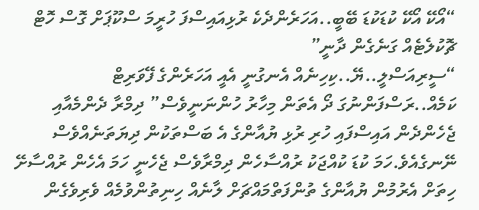“އޯކޭ އޯކޭ ކުޑަކުޑަ ބޭބީ..އަހަރެންދެކެ ރުޅިއައިސްފަ ހުރީމަ ސްކޫޕަށް ގޮސް ހޮޓް ޗޮކުލެޓެއް ގަނެގެން ދާނީ”
“ސީރިއަސްލީ..ޔޭ..ކިހިނެއް އެނގުނީ އެއީ އަހަރެންގެ ފޭވަރިޓް ކަމެއް..ރަސްފަންނުގަ ދޯ އެތަން މިހާރު ހުންނަނީވެސް” ދިމްރާ ދެންމެއާއި ޖެހެންދެން އައިސްފައި ހުރި ރުޅި ޔުއާންގެ އެ ބަސްތަކުން ދިޔަތަނެއްވެސް ނޭނގެއެވެ.ހަމަ ކުޑަ ކުއްޖަކު ރުއްސާހެން ދިމްރާވެސް ޖެހެނީ ހަމަ އެހެން ރުއްސާށޭ ހިތަށް އެރުމުން ޔުއާންގެ ތުންފަތްމައްޗަށް ލާނެއް ހިނިތުންވުމެއް ވެރިވެގެން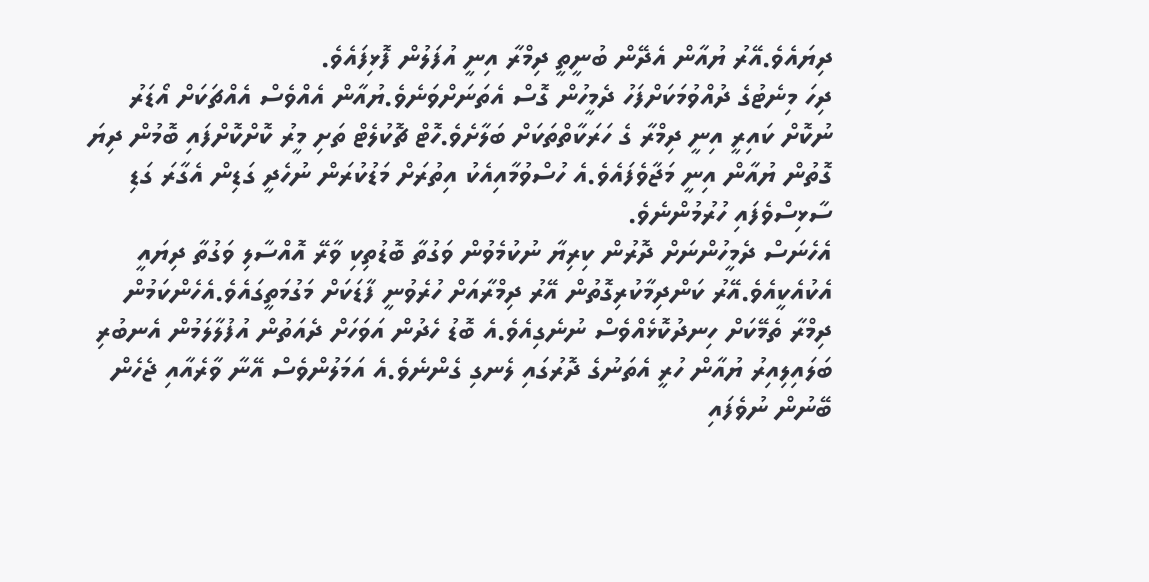ދިޔައެވެ.އޭރު ޔުއާން އެދޭން ބުނީތީ ދިމްރާ އިނީ އުފަލުން ފޮޅިފައެވެ.
ދިހަ މިނެޓުގެ ދުއްވުމަކަށްފަހު ދެމީހުން ގޮސް އެތަނަށްވަނެވެ.ޔުއާން އެއްވެސް އެއްޗަކަށް އޯޑަރު ނުކޮށް ކައިރީ އިނީ ދިމްރާ ގެ ހަރަކާތްތަކަށް ބަލާށެވެ.ހޮޓް ޗޮކުލެޓް ތަށި މީރު ކޮށްކޮށްފައި ބޮމުން ދިޔަ ގޮތުން ޔުއާން އިނީ މަޖާވެފައެވެ.އެ ހުސްވުމާއިއެކު އިތުރަށް މަޑުކުރަން ނުހެދީ ގަޑިން އެގާރަ ގަޑި ސާޅިސްވެފައި ހުރުމުންނެވެ.
އެހެނަސް ދެމީހުންނަށް ދޮރުން ކިރިޔާ ނުކުމެވުން ވަގުތާ ބޮޑުތިކި ވާރޭ އޮއްސާލި ވަގުތާ ދިޔައީ އެކުއެކީއެވެ.އޭރު ކަންދިމާކުރިގޮތުން އޭރު ދިމްރާއަށް ހުރެވުނީ ފާޑަކަށް މަގުމަތީގައެވެ.އެހެންކަމުން ދިމްރާ ތެމޭކަށް ހިނދުކޮޅެއްވެސް ނުނެގިއެވެ.އެ ބޮޑު ހެދުން އަވަހަށް ދެއަތުން އުފުލާލަމުން އެނބުރި ބަލައިލިއިރު ޔުއާން ހުރީ އެތަނުގެ ދޮރުގައި ލެނގި ގެންނެވެ.އެ އަމަލުންވެސް އޭނާ ވާރެއާއި ޖެހެން ބޭނުން ނުވެފައި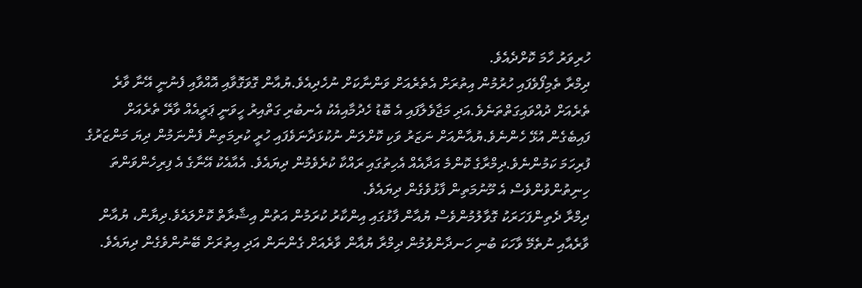ހުރިވަރު ހާމަ ކޮށްދެއެވެ.
ދިމްރާ ތެމިފޯވެފައި ހުރުމުން އިތުރަށް އެތެރެއަށް ވަންނާކަށް ނުހެދިއެވެ.ޔުއާން ގޮވަގޮވާއި އޮއްވާއި ފެނުނީ އޭނާ ވާރެ ތެރެއަށް ދުއްވައިގަތްތަނެވެ.އަދި މަޖާވެލާފައި އެ ބޮޑު ހެދުމާއިއެކު އެނބުރި ގަތްއިރު ހީވަނީ ޕަރީއެއް ވާރޭ ތެރެއަށް ފައިބެގެން އުޅޭ ހެންނެވެ.ޔުއާންއަށް ނަޒަރު ވަކި ކޮށްލަން ނުކުޅަދާނަވެފައި ހުރީ ކުރިމަތިން ފެންނަމުން ދިޔަ މަންޒަރުގެ ފުރިހަމަ ކަމުންނެވެ.ދިމްރާގެ ކޮންމެ އަދާއެއް އެހިތުގައި ރައްކާ ކުރެވެމުން ދިޔައެވެ. އެއާއެކު އޭނާގެ އެ ފިރިހެންވަންތަ ހިނިތުންވުންވެސް އެ މޫނުމަތިން ފާޅުވެގެން ދިޔައެވެ.
ދިމްރާ ދެތިންފަހަރަކު ގޮވާލުމުންވެސް ޔުއާން ފާޅުގައި އިންކާރު ކުރަމުން އަތުން އިޝާރާތް ކޮށްލައެވެ.ދިޔާން، ޔުއާން ވާރެއާއި ނުތެމޭ ވާހަކަ ބުނި ހަނދާންވުމުން ދިމްރާ ޔުއާން ވާރެއަށް ގެންނަން އަދި އިތުރަށް ބޭނުންވެގެން ދިޔައެވެ.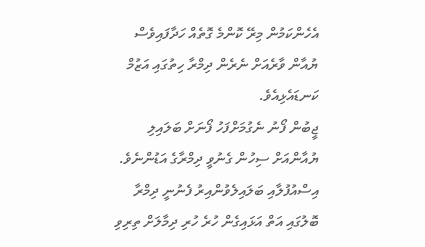އެހެންކަމުން މިރޭ ކޮންމެ ގޮތެއް ހަދާފައިވެސް ޔުއާން ވާރެއަށް ނެރެން ދިމްރާ ހިތުގައި އަޒުމް ކަނޑައެޅިއެވެ.
ޖީބުން ފޯނު ނެގުމަށްފަހު ފޯނަށް ބަލައިލި ޔުއާންއަށް ސިހުން ގެނުވީ ދިމްރާގެ އަޑުންނެވެ. އިސްއުފުލާއި ބަލައިލެވުންއިރު ފެނުނީ ދިމްރާ ބޮލުގައި އަތް އަޅައިގެން ހުރެ ހުރި ދިމާލަށް ތިރިވި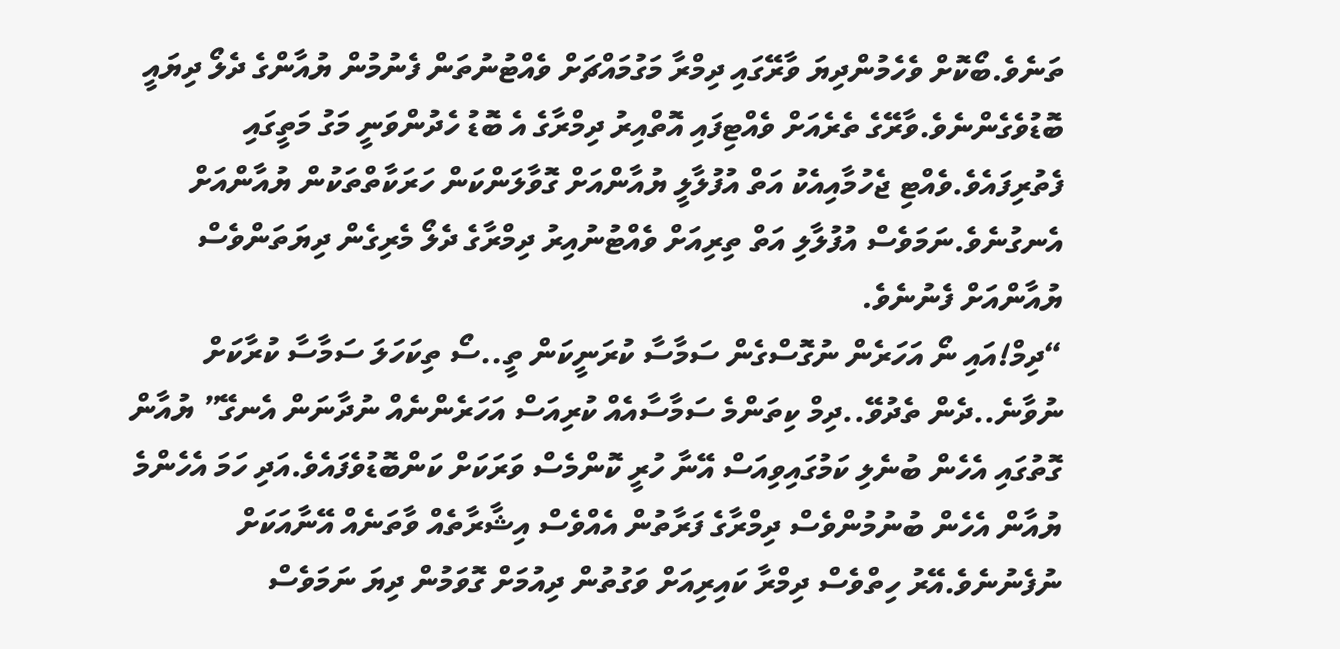ތަނެވެ.ބޯކޮށް ވެހެމުންދިޔަ ވާރޭގައި ދިމްރާ މަގުމައްޗަށް ވެއްޓުނުތަން ފެނުމުން ޔުއާންގެ ދެލޯ ދިޔައީ ބޮޑުވެގެންނެވެ.ވާރޭގެ ތެރެއަށް ވެއްޓިފައި އޮތްއިރު ދިމްރާގެ އެ ބޮޑު ހެދުންވަނީ މަގު މަތީގައި ފެތުރިފައެވެ.ވެއްޓި ޖެހުމާއިއެކު އަތް އުފުލާލީ ޔުއާންއަށް ގޮވާލަންކަން ހަރަކާތްތަކުން ޔުއާންއަށް އެނގުނެވެ.ނަމަވެސް އުފުލާލި އަތް ތިރިއަށް ވެއްޓުނުއިރު ދިމްރާގެ ދެލޯ މެރިގެން ދިޔަތަންވެސް ޔުއާންއަށް ފެނުނެވެ.
“ދިމް!އައި ނޯ އަހަރެން ނުގޮސްގެން ސަމާސާ ކުރަނީކަން ތީ..ސޯ ތިކަހަލަ ސަމާސާ ކުރާކަށް ނުވާނެ..ދެން ތެދުވޭ..ދިމް ކިތަންމެ ސަމާސާއެއް ކުރިއަސް އަހަރެންނެއް ނުދާނަން އެނގޭ” ޔުއާން ގޮތުގައި އެހެން ބުނެލި ކަމުގައިވިއަސް އޭނާ ހުރީ ކޮންމެސް ވަރަކަށް ކަންބޮޑުވެފައެވެ.އަދި ހަމަ އެހެންމެ ޔުއާން އެހެން ބުނުމުންވެސް ދިމްރާގެ ފަރާތުން އެއްވެސް އިޝާރާތެއް ވާތަނެއް އޭނާއަކަށް ނުފެނުނެވެ.އޭރު ހިތްވެސް ދިމްރާ ކައިރިއަށް ވަގުތުން ދިއުމަށް ގޮވަމުން ދިޔަ ނަމަވެސް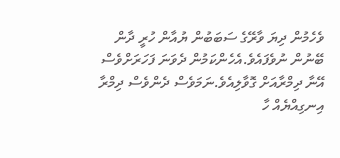ވެހެމުން ދިޔަ ވާރޭގެ ސަބަބުން ޔުއާން ހުރީ ދާން ބޭނުން ނުވެފައެވެ.އެހެންކަމުން ދެވަނަ ފަހަރަށްވެސް އޭނާ ދިމްރާއަށް ގޮވާލިއެވެ.ނަމަވެސް ދެންވެސް ދިމްރާ އިނގިއްޔެއް ހާ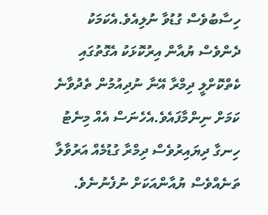ހިސާބުވެސް ގުޑުވާ ނުލިއެވެ.އެކަމަކު ދެންވެސް ޔުއާން އިރުކޮޅަކު އެގޮތުގައި ކެތްކޮށްލީ ދިމްރާ އޭނާ ނުދިއުމުން ތެދުވާނެ ކަމަށް ނިންމާފައެވެ.އެހެނަސް އެއް މިނެޓު ހިނގާ ދިޔައިރުވެސް ދިމްރާ ގުޑުމެއް އަރުވާލާ ތަނެއްވެސް ޔުއާންއަކަށް ނުފެނުނެވެ.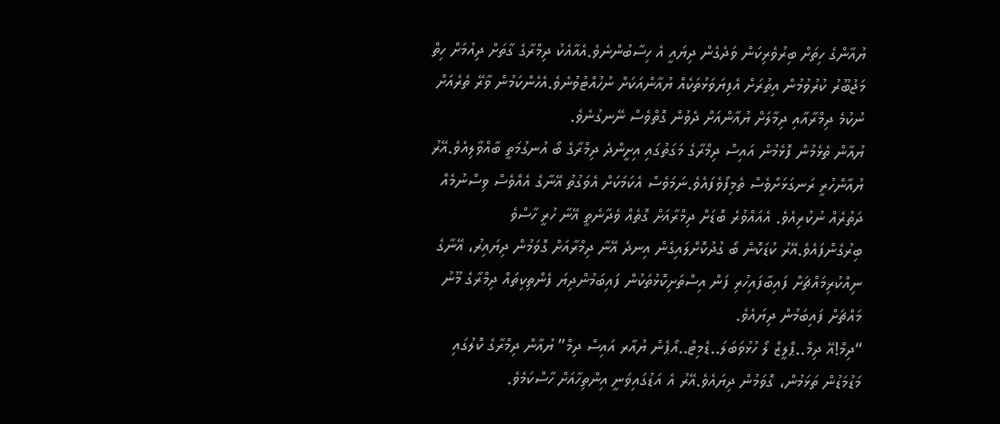ޔުއާންގެ ހިތަށް ބިރުވެރިކަން ވަދެގެން ދިޔައީ އެ ހިސާބުންނެވެ.އެއާއެކު ދިމްރާގެ ގާތަށް ދިއުމަށް ހިތް މަޖުބޫރު ކުރުވުމުން އިތުރަށް އެފިޔަވަޅުތަކެއް ޔުއާންއަކަށް ނުހުއްޓުވުނެވެ.އެހެންކަމުން ވާރޭ ތެރެއަށް ނުކުމެ ދިމްރާއާއި ދިމާލަށް ޔުއާންއަށް ދެވުން ގޮތްވެސް ނޭނގުނެވެ.
ޔުއާން ތެޅެމުން ފޮޅެމުން އައިސް ދިމްރާގެ މަގަތުގައި އިށީންދެ ދިމްރާގެ ބޯ އުނގުމަތީ ބާއްވާލިއެވެ.އޭރު ޔުއާންހުރީ ރަނގަޅަށްވެސް ތެމިފޯވެފައެވެ.ނަމަވެސް އެކަމަކަށް އެވަގުތު އޭނާގެ އެއްވެސް ވިސްނުމެއް ދަތުރެއް ނުކުރިއެވެ. އެއައްވުރެ ބޮޑަށް ދިމްރާއަށް ގޮތެއް ވެދާނެތީ އޭނާ ހުރީ ހާސްވެ ބިރުގެންފައެވެ.އޭރު ކުޑަކޮން ބޯ ގުދުކޮށްލައިގެން އިނދެ އޭނާ ދިމްރާއަށް ގޮވަމުން ދިޔައިރު، އޭނާގެ ނިއްކުރިމައްޗަށް ފައިބާފައިހުރި ފަން އިސްތަށިކޮޅުތަކުން ފައިބަމުންދިޔަ ފެންތިކިތައް ދިމްރާގެ މޫނު މައްޗަށް ފައިބަމުން ދިޔައެވެ.
“ދިމް!އޭ ދިމް..ޕްލީޒް ލޯ ހުޅުވަބަލަ..ޑެމިޓް..އޯޕެން ޔުއާރ އައިސް ދިމް” ޔުއާން ދިމްރާގެ ކޮލުގައި މަޑުމަޑުން ތަޅަމުން، ގޮވަމުން ދިޔައެވެ.އޭރު އެ އަޑުގައިވަނީ އިންތިހާއަށް ހާސްކަމެވެ.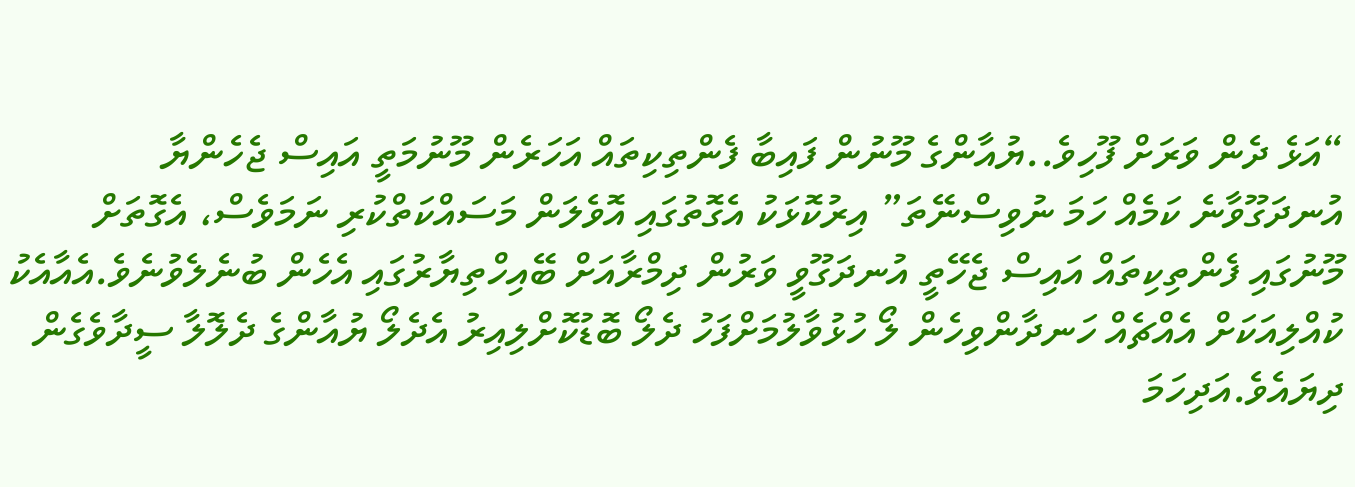“އަޅެ ދެން ވަރަށް ފޫހިވެ..ޔުއާންގެ މޫނުން ފައިބާ ފެންތިކިތައް އަހަރެން މޫނުމަތީ އައިސް ޖެހެންޔާ އުނދަގޫވާނެ ކަމެއް ހަމަ ނުވިސްނޭތަ” އިރުކޮޅަކު އެގޮތުގައި އޮވެލަން މަސައްކަތްކުރި ނަމަވެސް، އެގޮތަށް މޫނުގައި ފެންތިކިތައް އައިސް ޖެހޭތީ އުނދަގޫވީ ވަރުން ދިމްރާއަށް ބޭއިހްތިޔާރުގައި އެހެން ބުނެލެވުނެވެ.އެއާއެކު ކުއްލިއަކަށް އެއްޗެއް ހަނދާންވިހެން ލޯ ހުޅުވާލުމަށްފަހު ދެލޯ ބޮޑުކޮށްލިއިރު އެދެލޯ ޔުއާންގެ ދެލޮލާ ސީދާވެގެން ދިޔައެވެ.އަދިހަމަ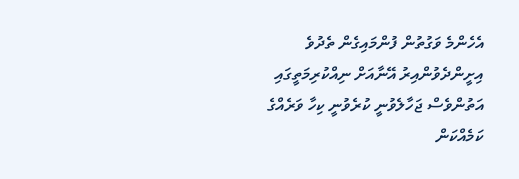އެހެންމެ ވަގުތުން ފުންމައިގެން ތެދުވެ އިށީންދެވުންއިރު އޭނާއަށް ނިއްކުރިމަތީގައި އަތުންވެސް ޖަހާލެވުނީ ކުރެވުނީ ކިހާ ވަރެއްގެ ކަމެއްކަން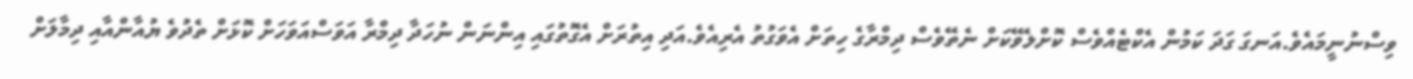ވިސްނުނީމައެވެ.އަނގަ ގަދަ ކަމުން އެކްޓެއްވެސް ކޮށްލެވޭކަށް ނެތޭވެސް ދިމްރާގެ ހިތަށް އެވަގުތު އެރިއެވެ.އަދި އިތުރަށް އެގޮތުގައި އިންނަން ނުހަދާ ދިމްރާ އަވަސްއަވަހަށް ކޮޅަށް ތެދުވެ ޔުއާންއާއި ދިމާލަށް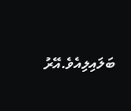ބަލައިލިއެވެ.އޭރު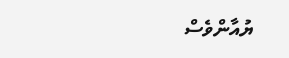ޔުއާންވެސް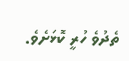ތެދުވެ ހުރީ ކޮޅަށެވެ.